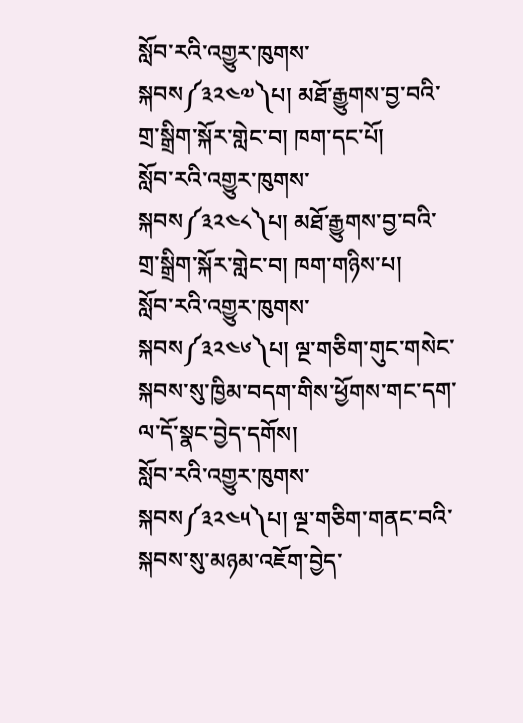སློབ་རའི་འགྱུར་ཁུགས་སྐབས༼༣༢༤༧༽པ། མཐོ་རྒྱུགས་བྱ་བའི་གྲ་སྒྲིག་སྐོར་གླེང་བ། ཁག་དང་པོ།
སློབ་རའི་འགྱུར་ཁུགས་སྐབས༼༣༢༤༨༽པ། མཐོ་རྒྱུགས་བྱ་བའི་གྲ་སྒྲིག་སྐོར་གླེང་བ། ཁག་གཉིས་པ།
སློབ་རའི་འགྱུར་ཁུགས་སྐབས༼༣༢༤༦༽པ། ལྔ་གཅིག་གུང་གསེང་སྐབས་སུ་ཁྱིམ་བདག་གིས་ཕྱོགས་གང་དག་ལ་དོ་སྣང་བྱེད་དགོས།
སློབ་རའི་འགྱུར་ཁུགས་སྐབས༼༣༢༤༥༽པ། ལྔ་གཅིག་གནང་བའི་སྐབས་སུ་མཉམ་འཇོག་བྱེད་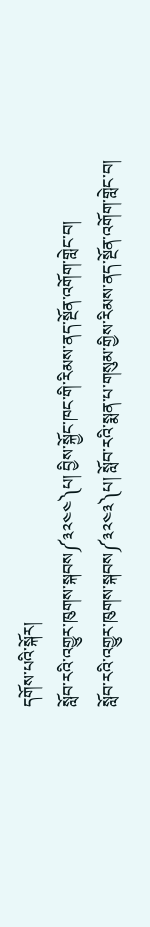དགོས་པའི་སྐོར།
སློབ་རའི་འགྱུར་ཁུགས་སྐབས༼༣༢༤༤༽པ། བྱིས་སྐྱོང་ཁང་གི་རིམས་ནད་སྔོན་འགོག་གླེང་བ།
སློབ་རའི་འགྱུར་ཁུགས་སྐབས༼༣༢༤༣༽པ། སློབ་རའི་སྨན་པ་གསུམ་གྱིས་རིམས་ནད་སྔོན་འགོག་གླེང་བ།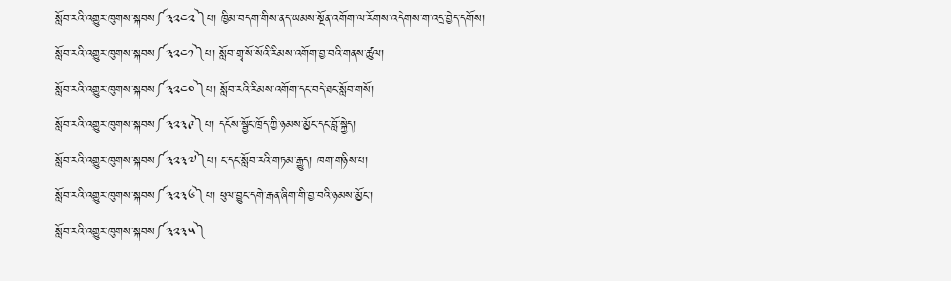སློབ་རའི་འགྱུར་ཁུགས་སྐབས༼༣༢༤༢༽པ། ཁྱིམ་བདག་གིས་ནད་ཡམས་སྔོན་འགོག་ལ་རོགས་འདེགས་ག་འདྲ་བྱེད་དགོས།
སློབ་རའི་འགྱུར་ཁུགས་སྐབས༼༣༢༤༡༽པ། སློབ་གྲྭ་སོ་སོའི་རིམས་འགོག་བྱ་བའི་གནས་ཚུལ།
སློབ་རའི་འགྱུར་ཁུགས་སྐབས༼༣༢༤༠༽པ། སློབ་རའི་རིམས་འགོག་དང་བདེ་ཐང་སློབ་གསོ།
སློབ་རའི་འགྱུར་ཁུགས་སྐབས༼༣༢༣༩༽པ། དངོས་སྦྱོང་ཁྲོད་ཀྱི་ཉམས་མྱོང་དང་བློ་སྐྱེད།
སློབ་རའི་འགྱུར་ཁུགས་སྐབས༼༣༢༣༧༽པ། ང་དང་སློབ་རའི་གཏམ་རྒྱུད། ཁག་གཉིས་པ།
སློབ་རའི་འགྱུར་ཁུགས་སྐབས༼༣༢༣༦༽པ། ཕུལ་བྱུང་དགེ་རྒན་ཞིག་གི་བྱ་བའི་ཉམས་མྱོང་།
སློབ་རའི་འགྱུར་ཁུགས་སྐབས༼༣༢༣༥༽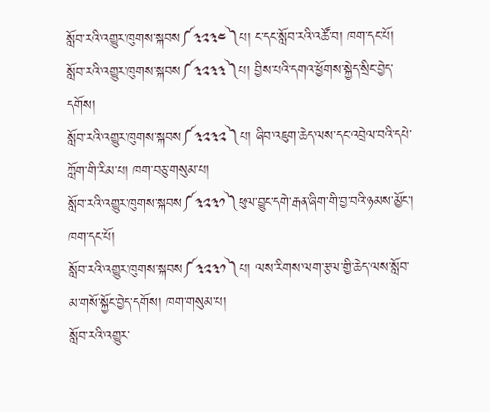སློབ་རའི་འགྱུར་ཁུགས་སྐབས༼༣༢༣༤༽པ། ང་དང་སློབ་རའི་འཚོ་བ། ཁག་དང་པོ།
སློབ་རའི་འགྱུར་ཁུགས་སྐབས༼༣༢༣༣༽པ། བྱིས་པའི་དགའ་ཕྱོགས་སྐྱེད་སྲིང་བྱེད་དགོས།
སློབ་རའི་འགྱུར་ཁུགས་སྐབས༼༣༢༣༢༽པ། ཞིབ་འཇུག་ཆེད་ལས་དང་འབྲེལ་བའི་དཔེ་ཀློག་གི་རིམ་པ། ཁག་བཅུ་གསུམ་པ།
སློབ་རའི་འགྱུར་ཁུགས་སྐབས༼༣༢༣༡༽ཕུལ་བྱུང་དགེ་རྒན་ཞིག་གི་བྱ་བའི་ཉམས་མྱོང་། ཁག་དང་པོ།
སློབ་རའི་འགྱུར་ཁུགས་སྐབས༼༣༢༣༡༽པ། ལས་རིགས་ལག་རྩལ་གྱི་ཆེད་ལས་སློབ་མ་གསོ་སྐྱོང་བྱེད་དགོས། ཁག་གསུམ་པ།
སློབ་རའི་འགྱུར་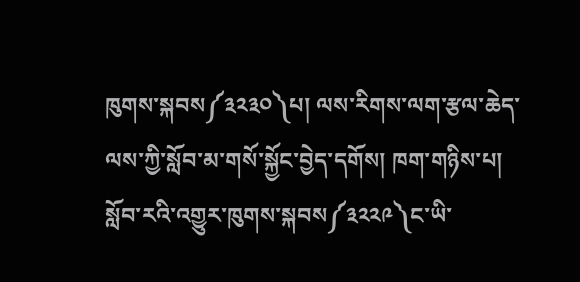ཁུགས་སྐབས༼༣༢༣༠༽པ། ལས་རིགས་ལག་རྩལ་ཆེད་ལས་ཀྱི་སློབ་མ་གསོ་སྐྱོང་བྱེད་དགོས། ཁག་གཉིས་པ།
སློབ་རའི་འགྱུར་ཁུགས་སྐབས༼༣༢༢༩༽ང་ཡི་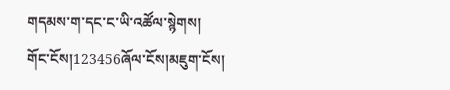གདམས་ག་དང་ང་ཡི་འཚོལ་སྙེགས།
གོང་ངོས།123456ཞོལ་ངོས།མཇུག་ངོས།